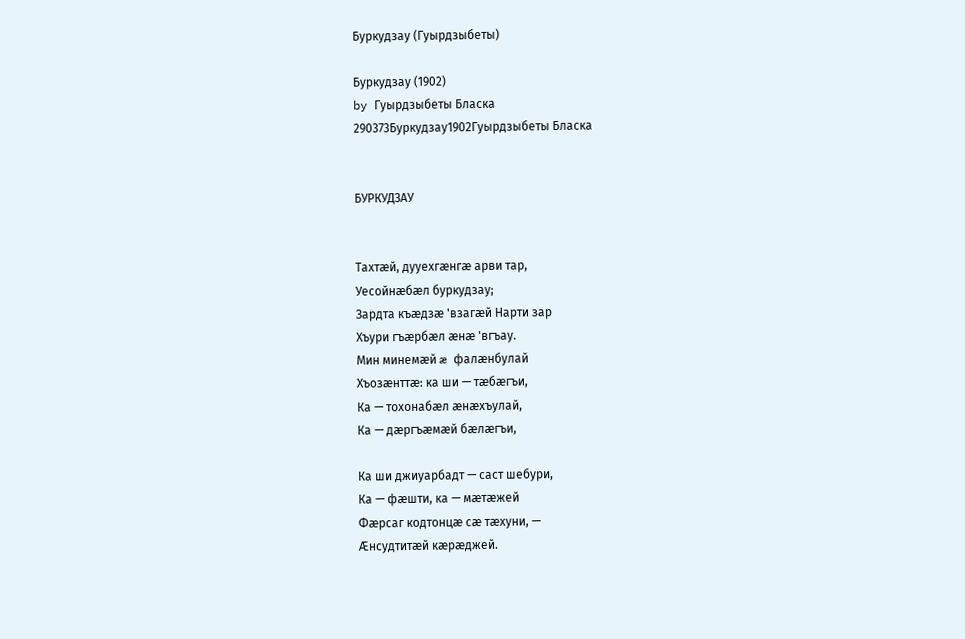Буркудзау (Гуырдзыбеты)

Буркудзау (1902)
by Гуырдзыбеты Бласка
290373Буркудзау1902Гуырдзыбеты Бласка


БУРКУДЗАУ


Тахтæй, дууехгæнгæ арви тар,
Уесойнæбæл буркудзау;
Зардта къæдзæ 'взагæй Нарти зар
Хъури гъæрбæл æнæ 'вгъау.
Мин минемæй æ фалæнбулай
Хъозæнттæ: ка ши — тæбæгъи,
Ка — тохонабæл æнæхъулай,
Ка — дæргъæмæй бæлæгъи,

Ка ши джиуарбадт — саст шебури,
Ка — фæшти, ка — мæтæжей
Фæрсаг кодтонцæ сæ тæхуни, —
Æнсудтитæй кæрæджей.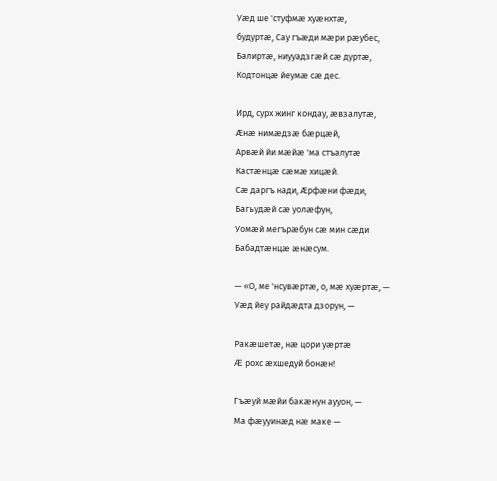Уæд ше 'стуфмæ хуæнхтæ,
будуртæ, Сау гъæди мæри рæубес,
Балиртæ, ниууадзгæй сæ дуртæ,
Кодтонцæ йеумæ сæ дес.

Ирд, сурх жинг кондау, æвзалутæ,
Æнæ нимæдзæ бæрцæй,
Арвæй йи мæйæ 'ма стъалутæ
Кастæнцæ сæмæ хицæй.
Сæ даргъ нади, Æрфæни фæди,
Багьудæй сæ уолæфун,
Уомæй мегърæбун сæ мин сæди
Бабадтæнцæ æнæсум.

— «О, ме 'нсувæртæ, о, мæ хуæртæ, —
Уæд йеу райдæдта дзорун, —

Ракæшетæ, нæ цори уæртæ
Æ рохс æхшедуй бонæн!

Гъæуй мæйи бакæнун аууон, —
Ма фæууинæд нæ маке —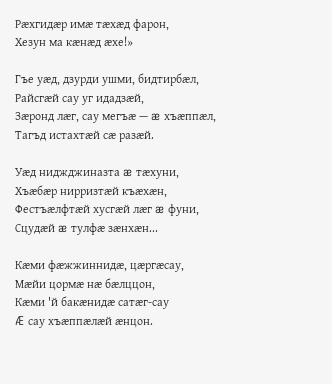Рæхгидæр имæ тæхæд фарон,
Хезун ма кæнæд æхе!»

Гъе уæд, дзурди ушми, бидтирбæл,
Райсгæй сау уг идадзæй,
Зæронд лæг, сау мегъæ — æ хъæппæл,
Тагъд истахтæй сæ разæй.

Уæд ниджджиназта æ тæхуни,
Хъæбæр нирризтæй къæхæн,
Фестъæлфтæй хусгæй лæг æ фуни,
Сцудæй æ тулфæ зæнхæн...

Кæми фæжжиннидæ, цæргæсау,
Мæйи цормæ нæ бæлццон,
Кæми 'й бакæнидæ сатæг-сау
Æ сау хъæппæлæй æнцон.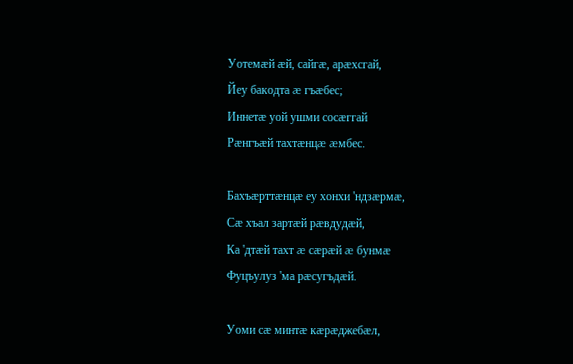Уотемæй æй, сайгæ, арæхсгай,
Йеу бакодта æ гъæбес;
Иннетæ уой ушми сосæггай
Рæнгъæй тахтæнцæ æмбес.

Бахъæрттæнцæ еу хонхи 'ндзæрмæ,
Сæ хъал зартæй рæвдудæй,
Ка 'дтæй тахт æ сæрæй æ бунмæ
Фуцъулуз 'ма рæсугъдæй.

Уоми сæ минтæ кæрæджебæл,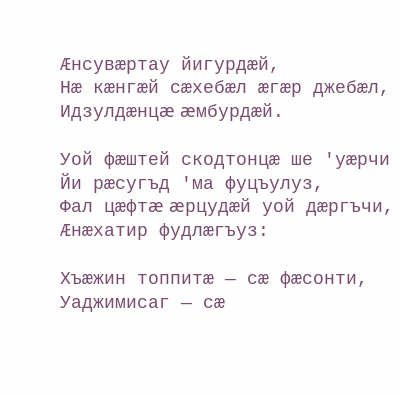Æнсувæртау йигурдæй,
Нæ кæнгæй сæхебæл æгæр джебæл,
Идзулдæнцæ æмбурдæй.

Уой фæштей скодтонцæ ше 'уæрчи
Йи рæсугъд 'ма фуцъулуз,
Фал цæфтæ æрцудæй уой дæргъчи,
Æнæхатир фудлæгъуз:

Хъæжин топпитæ — сæ фæсонти,
Уаджимисаг — сæ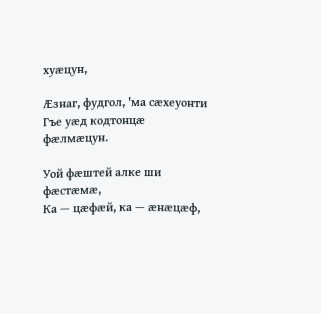хуæцун,

Æзнаг, фудгол, 'ма сæхеуонти
Гъе уæд кодтонцæ фæлмæцун.

Уой фæштей алке ши фæстæмæ,
Ка — цæфæй, ка — æнæцæф,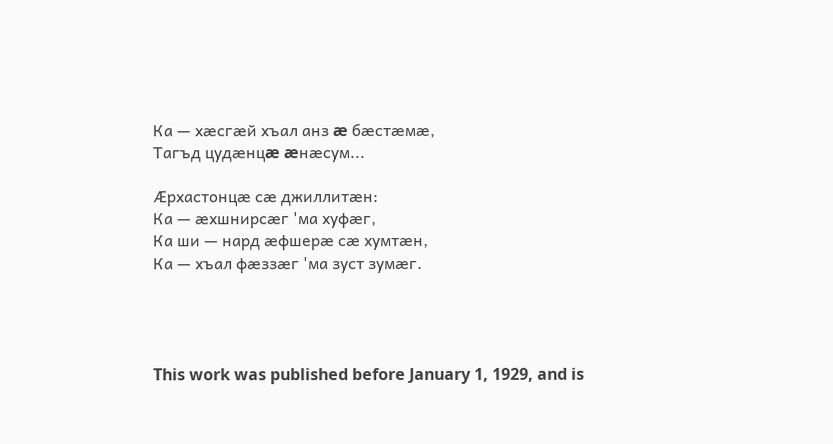Ка — хæсгæй хъал анз æ бæстæмæ,
Тагъд цудæнцæ æнæсум...

Æрхастонцæ сæ джиллитæн:
Ка — æхшнирсæг 'ма хуфæг,
Ка ши — нард æфшерæ сæ хумтæн,
Ка — хъал фæззæг 'ма зуст зумæг.




This work was published before January 1, 1929, and is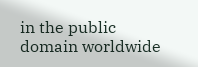in the public domain worldwide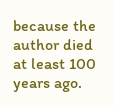because the author died at least 100 years ago.